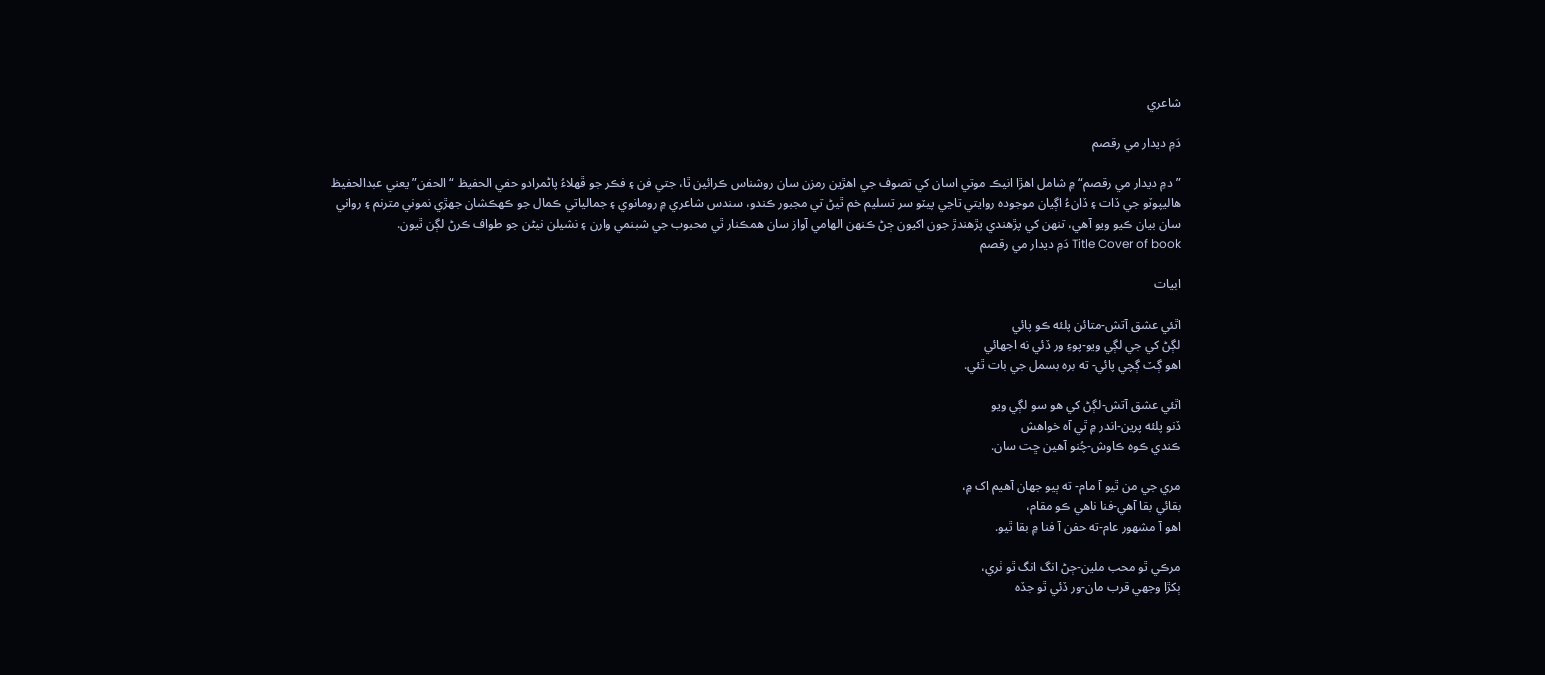شاعري

دَمِ ديدار مي رقصم

”دمِ ديدار مي رقصم“ ۾ شامل اهڙا انيڪ موتي اسان کي تصوف جي اهڙين رمزن سان روشناس ڪرائين ٿا، جتي فن ۽ فڪر جو ڦهلاءُ پاڻمرادو حفي الحفيظ “الحفن” يعني عبدالحفيظ هاليپوٽو جي ڏات ۽ ڏانءُ اڳيان موجوده روايتي تاڃي پيٽو سر تسليم خم ٿيڻ تي مجبور ڪندو، سندس شاعري ۾ رومانوي ۽ جمالياتي ڪمال جو ڪهڪشان جهڙي نموني مترنم ۽ رواني سان بيان ڪيو ويو آهي، تنهن کي پڙهندي پڙهندڙ جون اکيون ڄڻ ڪنهن الهامي آواز سان همڪنار ٿي محبوب جي شبنمي وارن ۽ نشيلن نيڻن جو طواف ڪرڻ لڳن ٿيون.
Title Cover of book دَمِ ديدار مي رقصم

ابيات

اٿئي عشق آتش-متائن پلئه ڪو پائي
لڳڻ کي جي لڳي ويو-پوءِ ور ڏئي نه اجهائي
اهو ڳٽ ڳچي پائي- ته بره بسمل جي بات ٿئي.

اٿئي عشق آتش-لڳڻ کي هو سو لڳي ويو
ڏنو پلئه پرين-اندر ۾ ٿي آه خواهش
ڪندي ڪوه ڪاوش-چُنو آهين ڇت سان.

مري جي من ٿيو آ مام- ته ٻيو جهان آهيم اک ۾،
بقائي بقا آهي-فنا ناهي ڪو مقام،
اهو آ مشهور عام-ته حفن آ فنا ۾ بقا ٿيو.

مرڪي ٿو محب ملين-ڄڻ انگ انگ ٿو ٺري،
ٻکڙا وجهي قرب مان-ور ڏئي ٿو جڏه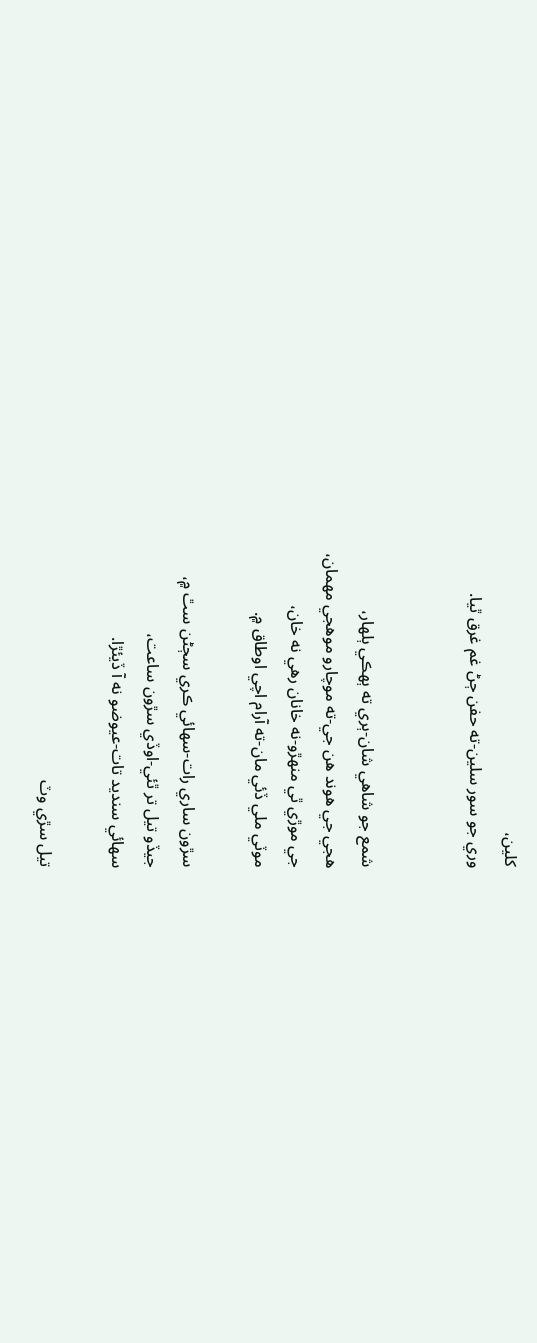کلين،
وري جو سور سلين-ته حفن ڄڻ غم غرق ٿيا.


شمع جو شاهي شان-ٻري ته ٻهڪي ٻلهار،
هجي جي هوند هن جي-ته موچارو موهجي مهمان،
جي موڙي ٿي منهڙو-نه خانان رهي نه خان،
موٽي ملي ڏئي مان-ته آرام اچي اوطاق ۾.

سڙون ساري رات-سهائي ڪري سڄڻن سٿ ۾،
جيڏو تيل تر ٿئي-اوڏي سڙون ساعت،
سهائي سنديد تات-عيوضو نه آ ڏيئڙا.

تيل سڙي وٽ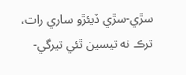سڙي-سڙي ڏيئڙو ساري رات،
ترڪ نه تيسين ٿئي تيرگي-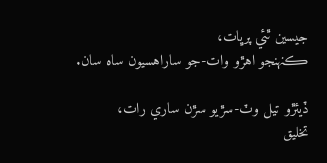جيسين ٿئي پرڀات،
ڪنهنجو اهڙو وات-جو ساراهسيون ساه سان.

ڏيئڙو تيل وٽ-سڙيو سڙن ساري رات،
تخليق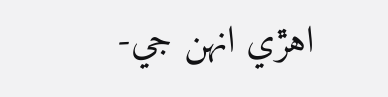اهڙي انهن جي-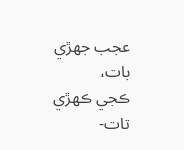عجب جهڙي بات،
ڪجي ڪهڙي تات-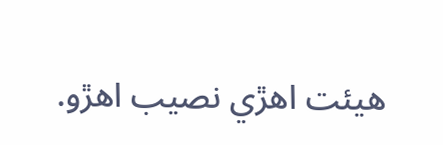هيئت اهڙي نصيب اهڙو.